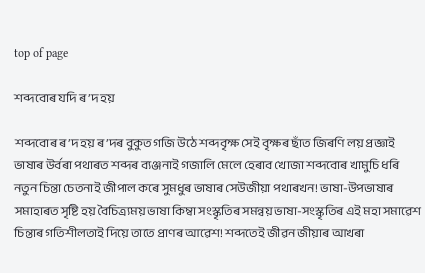top of page

শব্দবোৰ যদি ৰ’দ হয়

শব্দবোৰ ৰ’দ হয় ৰ’দৰ বুকুত গজি উঠে শব্দবৃক্ষ সেই বৃক্ষৰ ছাঁত জিৰণি লয় প্ৰজ্ঞাই ভাষাৰ উৰ্বৰা পথাৰত শব্দৰ ব্যঞ্জনাই গজালি মেলে হেৰাব খোজা শব্দবোৰ খামুচি ধৰি নতুন চিন্তা চেতনাই জীপাল কৰে সুমধুৰ ভাষাৰ সেউজীয়া পথাৰখন! ভাষা-উপভাষাৰ সমাহাৰত সৃষ্টি হয় বৈচিত্র্যময় ভাষা কিম্বা সংস্কৃতিৰ সমন্বয় ভাষা-সংস্কৃতিৰ এই মহা সমাৱেশ চিন্তাৰ গতিশীলতাই দিয়ে তাতে প্ৰাণৰ আৱেশ! শব্দতেই জীৱন জীয়াৰ আখৰা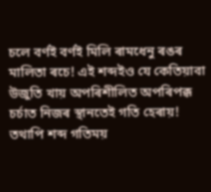চলে বৰ্ণই বৰ্ণই মিলি ৰামধেনু ৰঙৰ মালিতা ৰচে! এই শব্দইও যে কেতিয়াবা উজুতি খায় অপৰিশীলিত অপৰিপক্ক চৰ্চাত নিজৰ স্থানতেই গতি হেৰায়! তথাপি শব্দ গতিময়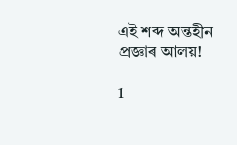এই শব্দ অন্তহীন প্ৰজ্ঞাৰ আলয়!

1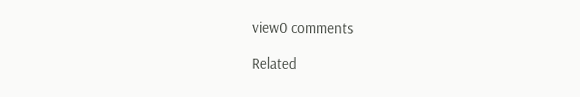view0 comments

Related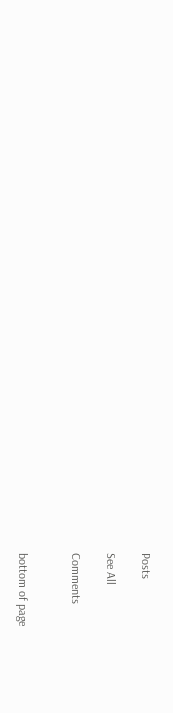Posts

See All

Comments


bottom of page